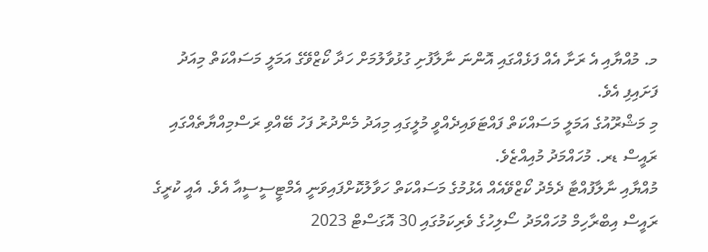މ. މުއްޔާއި އެ ރަށާ އެއް ފަޅެއްގައި އޮންނަ ނާލާފުށި ގުޅުވާލުމަށް ހަދާ ކޯޒްވޭގެ އަމަލީ މަސައްކަތް މިއަދު ފަށައިފި އެވެ.
މި މަޝްރޫއުގެ އަމަލީ މަސައްކަތް ފައްޓަވައިދެއްވީ މުލީގައި މިއަދު މެންދުރު ފަހު ބޭއްވި ރަސްމިއްޔާތެއްގައި ރައީސް ޑރ. މުހައްމަދު މުއިއްޒެވެ.
މުއްޔާއި ނާލާފުއްޓާ ދެމެދު ކޯޒްވޭއެއް އެޅުމުގެ މަސައްކަތް ހަވާލުކޮށްފައިވަނީ އެމްޓީސީސީއާ އެވެ. އެއީ ކުރީގެ ރައީސް އިބްރާހިމް މުހައްމަދު ސޯލިހުގެ ވެރިކަމުގައި 30 އޮގަސްޓް 2023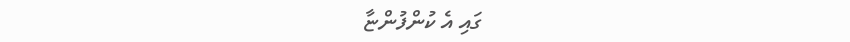ގައި އެ ކުންފުންޏާ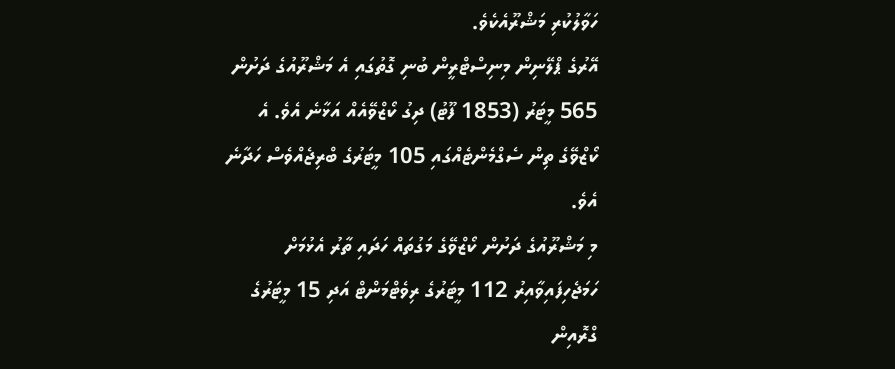ހަވާލުކުރި މަޝްރޫއެކެވެ.
އޭރުގެ ޕްލޭނިން މިނިސްޓްރީން ބުނި ގޮތުގައި އެ މަޝްރޫއުގެ ދަށުން 565 މީޓަރު (1853 ފޫޓު) ދިގު ކޯޒްވޭއެއް އަޅާނެ އެވެ. އެ ކޯޒްވޭގެ ތިން ސެގްމެންޓެއްގައި 105 މީޓަރުގެ ބްރިޖެއްވެސް ހަދާނެ އެވެ.
މި މަޝްރޫއުގެ ދަށުން ކޯޒްވޭގެ މަގުތައް ހަދައި ތާރު އެޅުމަށް ހަމަޖެހިފައިވާއިރު 112 މީޓަރުގެ ރިވެޓްމަންޓް އަދި 15 މީޓަރުގެ ގްރޮއިން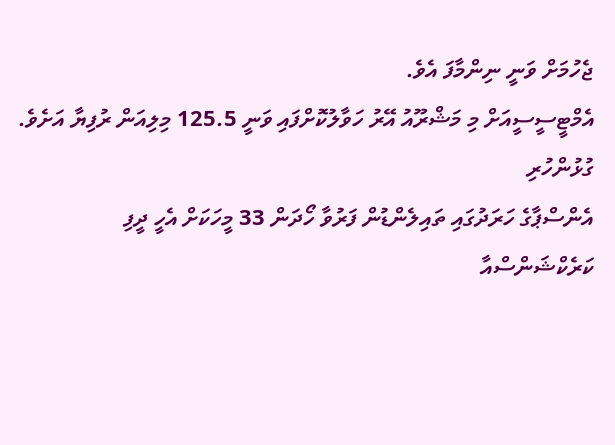ޖެހުމަށް ވަނީ ނިންމާފަ އެވެ.
އެމްޓީސީސީއަށް މި މަޝްރޫއު އޭރު ހަވާލުކޮށްފައި ވަނީ 125.5 މިލިއަން ރުފިޔާ އަށެވެ.
ގުޅުންހުރި
އެންސްޕާގެ ހަރަދުގައި ތައިލެންޑުން ފަރުވާ ހޯދަން 33 މީހަކަށް އެހީ ދީފި
ކަރެކްޝަންސްއާ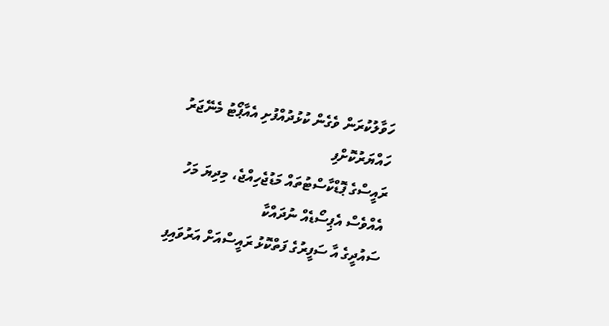ހަވާލުކުރަން ވެގެން ކުޅުދުއްފުށި އެއާޕޯޓު މެނޭޖަރު ހައްޔަރުކޮށްފި
ރައީސްގެ ޕޮޑްކާސްޓުތައް މަޑުޖެހިއްޖެ، މިދިޔަ މަހު އެއްވެސް އެޕިސޯޑެއް ނުދައްކާ
ސައުދީގެ އާ ސަފީރުގެ ފަތްކޮޅު ރައީސްއަށް އަރުވައިފި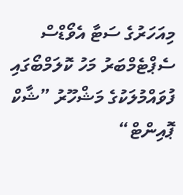މިއަހަރުގެ ސަޓާ އެވޯޑްސް ސެޕްޓެމްބަރު މަހު ކޮލަމްބޯގައި
ފުވައްމުލަކުގެ މަޝްހޫރު ”ޝާކް ޕޮއިންޓް“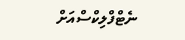ނެޓްފްލިކްސްއަށް